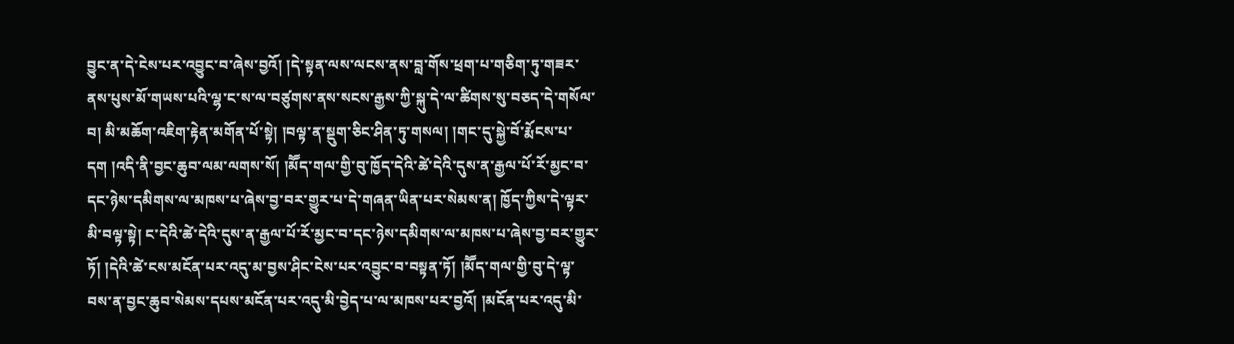བྱུང་ན་དེ་ངེས་པར་འབྱུང་བ་ཞེས་བྱའོ། །དེ་སྟན་ལས་ལངས་ནས་བླ་གོས་ཕྲག་པ་གཅིག་ཏུ་གཟར་ནས་པུས་མོ་གཡས་པའི་ལྷ་ང་ས་ལ་བཙུགས་ནས་སངས་རྒྱས་ཀྱི་སྐུ་དེ་ལ་ཚིགས་སུ་བཅད་དེ་གསོལ་བ། མི་མཆོག་འཇིག་རྟེན་མགོན་པོ་སྟེ། །བལྟ་ན་སྡུག་ཅིང་ཤིན་ཏུ་གསལ། །གང་དུ་སྐྱེ་བོ་རྨོངས་པ་དག །འདི་ནི་བྱང་ཆུབ་ལམ་ལགས་སོ། །མཽད་གལ་གྱི་བུ་ཁྱོད་དེའི་ཚེ་དེའི་དུས་ན་རྒྱལ་པོ་རོ་མྱང་བ་དང་ཉེས་དམིགས་ལ་མཁས་པ་ཞེས་བྱ་བར་གྱུར་པ་དེ་གཞན་ཡིན་པར་སེམས་ན། ཁྱོད་ཀྱིས་དེ་ལྟར་མི་བལྟ་སྟེ། ང་དེའི་ཚེ་དེའི་དུས་ན་རྒྱལ་པོ་རོ་མྱང་བ་དང་ཉེས་དམིགས་ལ་མཁས་པ་ཞེས་བྱ་བར་གྱུར་ཏོ། །དེའི་ཚེ་ངས་མངོན་པར་འདུ་མ་བྱས་ཤིང་ངེས་པར་འབྱུང་བ་བསྟན་ཏོ། །མཽད་གལ་གྱི་བུ་དེ་ལྟ་བས་ན་བྱང་ཆུབ་སེམས་དཔས་མངོན་པར་འདུ་མི་བྱེད་པ་ལ་མཁས་པར་བྱའོ། །མངོན་པར་འདུ་མི་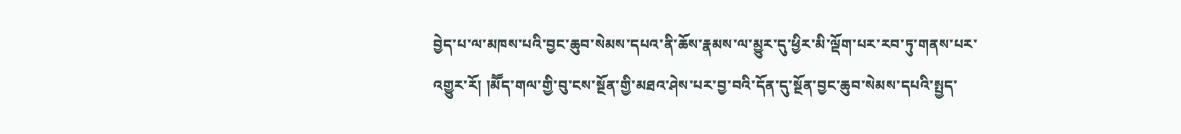བྱེད་པ་ལ་མཁས་པའི་བྱང་ཆུབ་སེམས་དཔའ་ནི་ཆོས་རྣམས་ལ་མྱུར་དུ་ཕྱིར་མི་ལྡོག་པར་རབ་ཏུ་གནས་པར་འགྱུར་རོ། །མཽད་གལ་གྱི་བུ་ངས་སྔོན་གྱི་མཐའ་ཤེས་པར་བྱ་བའི་དོན་དུ་སྔོན་བྱང་ཆུབ་སེམས་དཔའི་སྤྱད་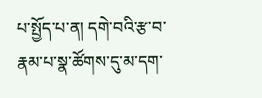པ་སྤྱོད་པ་ན། དགེ་བའི་རྩ་བ་རྣམ་པ་སྣ་ཚོགས་དུ་མ་དག་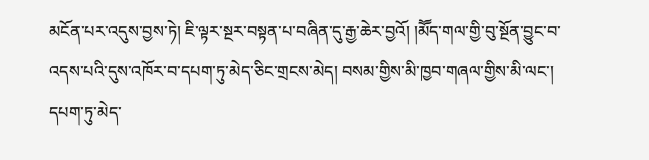མངོན་པར་འདུས་བྱས་ཏེ། ཇི་ལྟར་སྔར་བསྟན་པ་བཞིན་དུ་རྒྱ་ཆེར་བྱའོ། །མཽད་གལ་གྱི་བུ་སྔོན་བྱུང་བ་འདས་པའི་དུས་འཁོར་བ་དཔག་ཏུ་མེད་ཅིང་གྲངས་མེད། བསམ་གྱིས་མི་ཁྱབ་གཞལ་གྱིས་མི་ལང་། དཔག་ཏུ་མེད་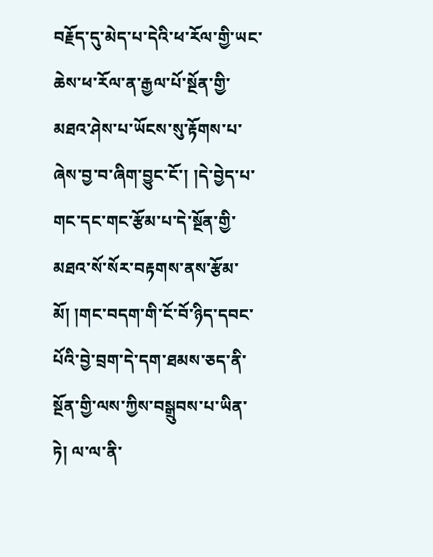བརྗོད་དུ་མེད་པ་དེའི་ཕ་རོལ་གྱི་ཡང་ཆེས་ཕ་རོལ་ན་རྒྱལ་པོ་སྔོན་གྱི་མཐའ་ཤེས་པ་ཡོངས་སུ་རྟོགས་པ་ཞེས་བྱ་བ་ཞིག་བྱུང་ངོ་། །དེ་བྱེད་པ་གང་དང་གང་རྩོམ་པ་དེ་སྔོན་གྱི་མཐའ་སོ་སོར་བརྟགས་ནས་རྩོམ་མོ། །གང་བདག་གི་ངོ་བོ་ཉིད་དབང་པོའི་བྱེ་བྲག་དེ་དག་ཐམས་ཅད་ནི་སྔོན་གྱི་ལས་ཀྱིས་བསྒྲུབས་པ་ཡིན་ཏེ། ལ་ལ་ནི་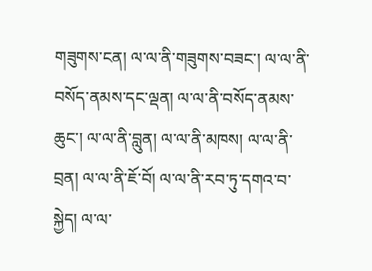གཟུགས་ངན། ལ་ལ་ནི་གཟུགས་བཟང་། ལ་ལ་ནི་བསོད་ནམས་དང་ལྡན། ལ་ལ་ནི་བསོད་ནམས་ཆུང་། ལ་ལ་ནི་བླུན། ལ་ལ་ནི་མཁས། ལ་ལ་ནི་བྲན། ལ་ལ་ནི་ཇོ་བོ། ལ་ལ་ནི་རབ་ཏུ་དགའ་བ་སྐྱེད། ལ་ལ་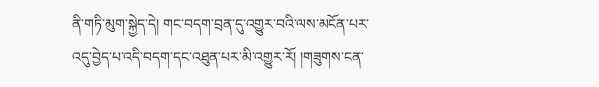ནི་གཏི་མུག་སྐྱེད་དེ། གང་བདག་བྲན་དུ་འགྱུར་བའི་ལས་མངོན་པར་འདུ་བྱེད་པ་འདི་བདག་དང་འཐུན་པར་མི་འགྱུར་རོ། །གཟུགས་ངན་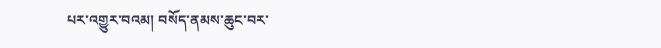པར་འགྱུར་བའམ། བསོད་ནམས་ཆུང་བར་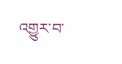འགྱུར་བ་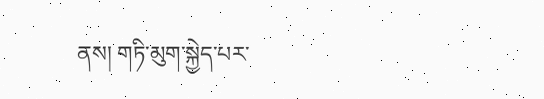ནས། གཏི་མུག་སྐྱེད་པར་